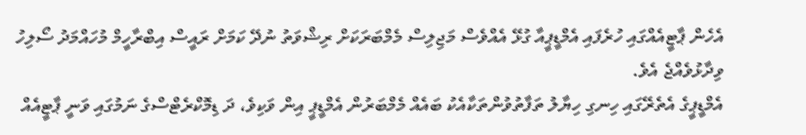އެހެން ޕާޓީއެއްގައި ހުރެފައި އެމްޑީޕީއާ ގުޅޭ އެއްވެސް މަޖިލިސް މެމްބަރަކަށް ރިޝްވަތު ނުދޭ ކަމަށް ރައީސް އިބްރާހީމް މުހައްމަދު ސޯލިހު ވިދާޅުވެއްޖެ އެވެ.
އެމްޑީޕީގެ އެތެރޭގައި ހިނގި ހިޔާލު ތަފާތުވުންތަކާއެކު ބައެއް މެމްބަރުން އެމްޑީޕީ އިން ވަކިވެ، ދަ ޑިމޮކްރެޓްސްގެ ނަމުގައި ވަނީ ޕާޓީއެއް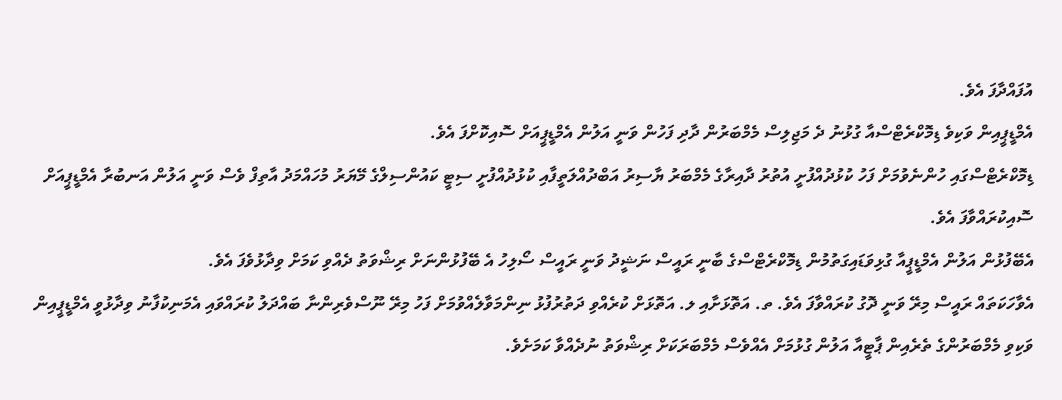އުފައްދާފަ އެވެ.
އެމްޑީޕީއިން ވަކިވެ ޑިމޮކްރެޓްސްއާ ގުޅުނު ދެ މަޖިލިސް މެމްބަރުން ދާދި ފަހުން ވަނީ އަލުން އެމްޑީޕީއަށް ސޮއިކޮށްފަ އެވެ.
ޑިމޮކްރެޓްސްގައި ހުންނެވުމަށް ފަހު ކުޅުދުއްފުށީ އުތުރު ދާއިރާގެ މެމްބަރު ޔާސިރު އަބްދުއްލަތީފާއި ކުޅުދުއްފުށީ ސިޓީ ކައުންސިލްގެ މޭޔަރު މުހައްމަދު އާތިފް ވެސް ވަނީ އަލުން އަނބުރާ އެމްޑީޕީއަށް ސޮއިކުރައްވާފަ އެވެ.
އެބޭފުޅުން އަލުން އެމްޑީޕީއާ ގުޅިވަޑައިގަތުމުން ޑިމޮކްރެޓްސްގެ ބާނީ ރައީސް ނަޝީދު ވަނީ ރައީސް ސޯލިހު އެ ބޭފުޅުންނަށް ރިޝްވަތު ދެއްވި ކަމަށް ވިދާޅުވެފަ އެވެ.
އެވާހަކަތައް ރައީސް މިރޭ ވަނީ ދޮގު ކުރައްވާފަ އެވެ. ތ. އަތޮޅަށާއި ލ. އަތޮޅަށް ކުރެއްވި ދަތުރުފުޅު ނިންމަވާލެއްވުމަށް ފަހު މިރޭ ނޫސްވެރިންނާ ބައްދަލު ކުރައްވައި އެމަނިކުފާނު ވިދާޅުވީ އެމްޑީޕީއިން ވަކިވި މެމްބަރުންގެ ތެރެއިން ޕާޓީއާ އަލުން ގުޅުމަށް އެއްވެސް މެމްބަރަކަށް ރިޝްވަތު ނުދެއްވާ ކަމަށެވެ.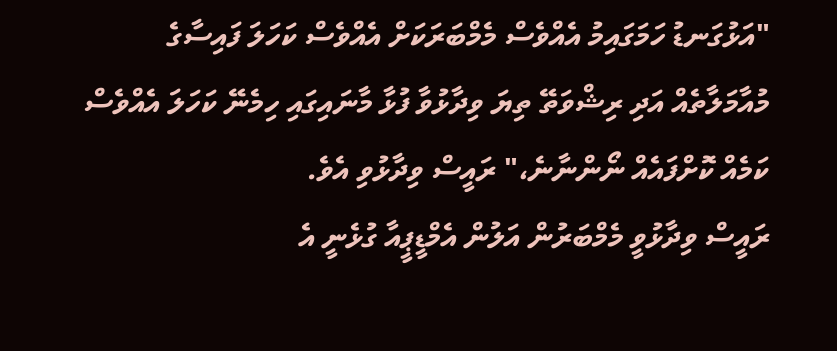"އަޅުގަނޑު ހަމަގައިމު އެއްވެސް މެމްބަރަކަށް އެއްވެސް ކަހަލަ ފައިސާގެ މުއާމަލާތެއް އަދި ރިޝްވަތޭ ތިޔަ ވިދާޅުވާ ފުޅާ މާނައިގައި ހިމެނޭ ކަހަލަ އެއްވެސް ކަމެއް ކޮށްފައެއް ނޯންނާނެ،" ރައީސް ވިދާޅުވި އެވެ.
ރައީސް ވިދާޅުވީ މެމްބަރުން އަލުން އެމްޑީޕީއާ ގުޅެނީ އެ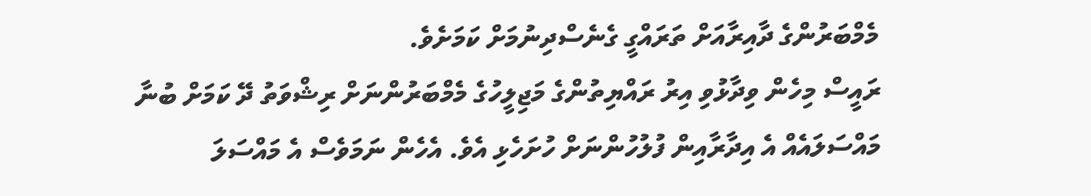މެމްބަރުންގެ ދާއިރާއަށް ތަރައްގީ ގެނެސްދިނުމަށް ކަމަށެވެ.
ރައީސް މިހެން ވިދާޅުވި އިރު ރައްޔިތުންގެ މަޖިލީހުގެ މެމްބަރުންނަށް ރިޝްވަތު ދޭ ކަމަށް ބުނާ މައްސަލައެއް އެ އިދާރާއިން ފުލުހުންނަށް ހުށަހެޅި އެވެ. އެހެން ނަމަވެސް އެ މައްސަލަ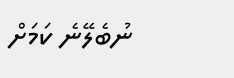ނުބެލޭނެ ކަމަށް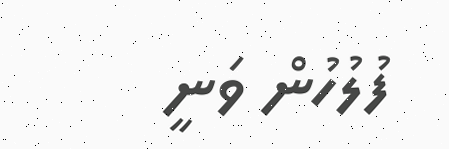ފުލުހުން ވަނީ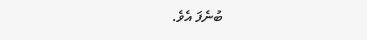ބުނެފަ އެވެ.